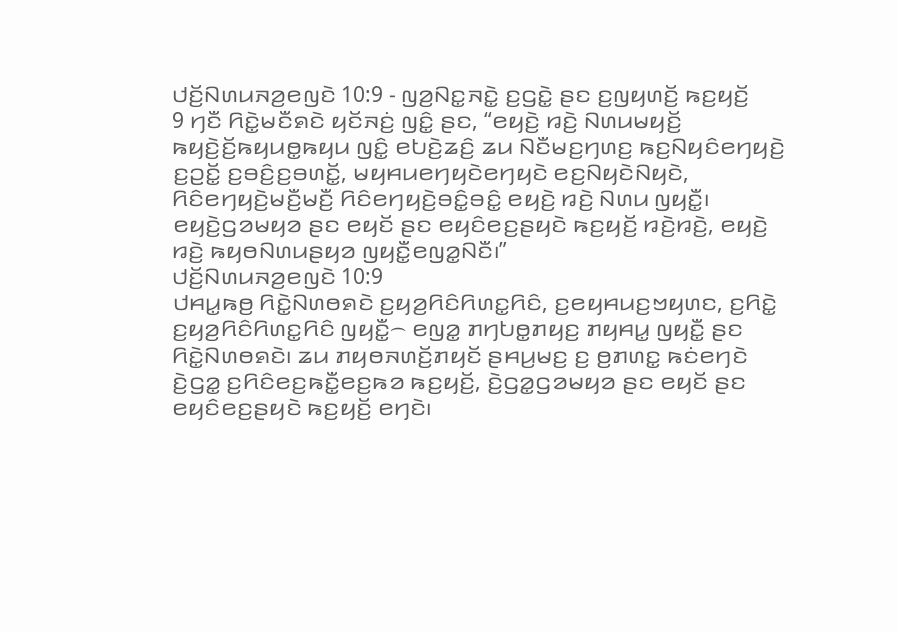ꤓꤢꤩ꤬ꤡꤛꤣꤏꤤ꤬ꤕꤜꤢꤧ 10:9 - ꤜꤤ꤬ꤡꤢ꤭ꤏꤢꤧ꤭ ꤢ꤬ꤞꤢꤧ꤭ ꤔꤢ ꤢ꤬ꤜꤟꤛꤢꤩ꤬ ꤒꤢ꤬ꤟꤢꤩ꤬
9 ꤚꤢꤪ ꤖꤢꤧ꤭ꤗꤢꤪꤎꤢꤧ ꤟꤢꤩꤏꤢꤦ꤬ ꤜꤢꤨ꤭ ꤔꤢ, “ꤕꤟꤢꤧ꤬ ꤙꤢꤧ꤬ ꤡꤛꤣꤗꤟꤢꤩ꤬ ꤒꤟꤢꤧ꤬ꤢꤩ꤬ꤒꤟꤣꤥ꤭ꤒꤟꤣ ꤜꤢꤨ꤭ ꤕꤝꤢꤧ꤬ꤘꤢꤨ꤬ ꤘꤣ ꤡꤢꤪꤗꤢ꤬ꤚꤛꤢ꤬ ꤒꤢ꤬ꤡꤟꤢꤨꤕꤚꤟꤢꤧ꤬ ꤢ꤬ꤑꤢꤩ꤭ ꤢ꤬ꤋꤢꤨ꤬ꤢ꤬ꤋꤛꤢꤩ꤭, ꤗꤟꤌꤣꤕꤚꤟꤢꤧꤕꤚꤟꤢꤧ ꤕꤢ꤬ꤡꤟꤢꤧꤡꤟꤢꤧ, ꤖꤢꤨꤕꤚꤟꤢꤧ꤬ꤗꤢꤪ꤬ꤗꤢꤪ꤬ ꤖꤢꤨꤕꤚꤟꤢꤧ꤬ꤋꤢꤨ꤭ꤋꤢꤨ꤭ ꤕꤟꤢꤧ꤬ ꤙꤢꤧ꤬ ꤡꤛꤣ ꤜꤟꤢꤪ꤭꤯ ꤕꤟꤢꤧ꤬ꤞꤤꤗꤟꤤ ꤔꤢ ꤕꤟꤢꤩ ꤔꤢ ꤕꤟꤢꤨꤕꤢ꤬ꤔꤟꤢꤧ ꤒꤢ꤬ꤟꤢꤩ꤬ ꤙꤢꤧ꤬ꤙꤢꤧ꤬, ꤕꤟꤢꤧ꤬ ꤙꤢꤧ꤬ ꤒꤟꤥꤡꤛꤣꤔꤟꤤ ꤜꤟꤢꤪ꤭ꤕꤜꤤ꤭ꤡꤢꤪ꤯”
ꤓꤢꤩ꤬ꤡꤛꤣꤏꤤ꤬ꤕꤜꤢꤧ 10:9
ꤓꤌꤣ꤭ꤒꤥ꤬ ꤖꤢꤧ꤭ꤡꤛꤥꤎꤢꤧ ꤢ꤬ꤟꤤ꤬ꤖꤢꤨꤖꤛꤢ꤭ꤖꤢꤨ, ꤢ꤬ꤕꤟꤌꤣꤢ꤬ꤠꤟꤛꤢ, ꤢ꤬ꤖꤢꤧ꤭ ꤢ꤬ꤟꤤ꤬ꤖꤢꤨꤖꤛꤢ꤭ꤖꤢꤨ ꤜꤟꤢꤪ꤭꤮ ꤕꤜꤤ꤭ ꤊꤚꤝꤥ꤭ꤊꤟꤢ꤬ ꤊꤟꤌꤣ꤭ ꤜꤟꤢꤪ꤭ ꤔꤢ ꤖꤢꤧ꤭ꤡꤛꤥꤎꤢꤧ꤯ ꤘꤣ ꤊꤟꤥꤏꤛꤢꤩ꤬ꤊꤟꤢꤩ ꤔꤌꤣ꤬ꤗꤢ꤬ ꤢ꤬ ꤥ꤬ꤊꤛꤢ꤭ ꤒꤢꤦꤕꤚꤢꤧ ꤢꤧ꤬ꤞꤤ꤭ ꤢ꤬ꤖꤢꤨꤕꤢ꤬ꤒꤢꤪ꤭ꤕꤢ꤬ꤒꤤ ꤒꤢ꤬ꤟꤢꤩ꤬, ꤢꤧ꤬ꤞꤤ꤭ꤞꤤꤗꤟꤤ ꤔꤢ ꤕꤟꤢꤩ ꤔꤢ ꤕꤟꤢꤨꤕꤢ꤬ꤔꤟꤢꤧ ꤒꤢ꤬ꤟꤢꤩ꤬ ꤕꤚꤢꤧ꤯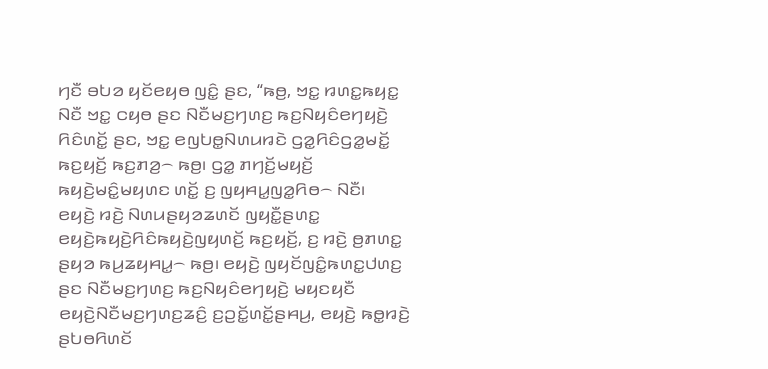ꤚꤢꤪ ꤋꤝꤤ ꤟꤢꤩꤕꤟꤥ ꤜꤢꤨ꤭ ꤔꤢ, “ꤒꤥ꤬, ꤠꤢ꤭ ꤙꤛꤢ꤭ꤒꤟꤢ꤭ ꤡꤢꤪ ꤠꤢ꤭ ꤍꤟꤥ ꤔꤢ ꤡꤢꤪꤗꤢ꤬ꤚꤛꤢ꤬ ꤒꤢ꤬ꤡꤟꤢꤨꤕꤚꤟꤢꤧ꤬ ꤖꤢꤨꤛꤢꤩ꤭ ꤔꤢ, ꤠꤢ꤭ ꤕꤜꤝꤥ꤭ꤡꤛꤣꤙꤢꤧ ꤞꤤ꤭ꤖꤢꤨꤞꤤ꤭ꤗꤢꤩ꤭ ꤒꤢ꤬ꤟꤢꤩ꤬ ꤒꤢ꤬ꤊꤤ꤬꤮ ꤒꤥ꤬꤯ ꤞꤤ꤭ ꤊꤚꤢꤩ꤬ꤗꤟꤢꤩ꤬ ꤒꤟꤢꤧ꤬ꤗꤢꤨ꤭ꤗꤟꤛꤢ ꤛꤢꤩ꤭ ꤢ꤬ ꤜꤟꤌꤣ꤭ꤜꤤ꤭ꤖꤥ꤮ ꤡꤢꤪ꤯
ꤕꤟꤢꤧ꤬ ꤙꤢꤧ꤬ ꤡꤛꤣꤔꤟꤤꤘꤛꤢꤩ ꤜꤟꤢꤪ꤭ꤔꤛꤢ꤭ ꤕꤟꤢꤧ꤬ꤒꤟꤢꤧ꤬ꤖꤢꤨꤒꤟꤢꤧ꤬ꤜꤟꤛꤢꤩ꤬ ꤒꤢ꤬ꤟꤢꤩ꤬, ꤢ꤬ ꤙꤢꤧ꤬ ꤥ꤬ꤊꤛꤢ꤭ ꤔꤟꤤ ꤒꤣ꤬ꤘꤟꤌꤣ꤭꤮ ꤒꤥ꤬꤯ ꤕꤟꤢꤧ꤬ ꤜꤟꤢꤩꤜꤢꤨ꤭ꤒꤛꤢ꤭ꤓꤛꤢ꤬ ꤔꤢ ꤡꤢꤪꤗꤢ꤬ꤚꤛꤢ꤬ ꤒꤢ꤬ꤡꤟꤢꤨꤕꤚꤟꤢꤧ꤬ ꤗꤟꤢꤟꤢꤪ ꤕꤟꤢꤧ꤬ꤡꤢꤪꤗꤢ꤬ꤚꤛꤢ꤬ꤘꤢꤨ꤬ ꤢ꤬ꤑꤢꤩ꤭ꤛꤢꤩ꤭ꤔꤌꤣ꤬, ꤕꤟꤢꤧ꤬ ꤒꤥ꤭ꤙꤢꤧ꤬ ꤔꤝꤥꤖꤛꤢꤩ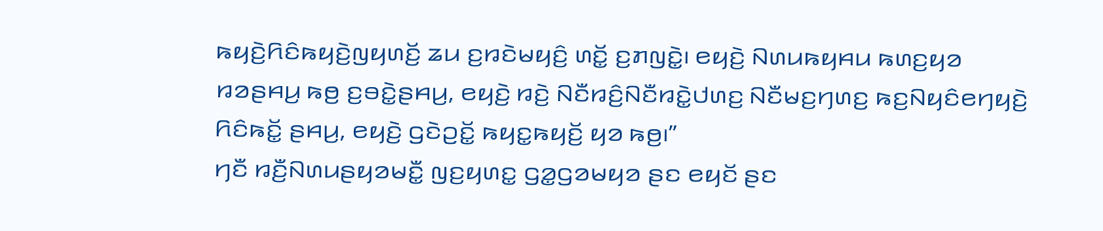ꤒꤟꤢꤧ꤬ꤖꤢꤨꤒꤟꤢꤧ꤬ꤜꤟꤛꤢꤩ꤬ ꤘꤣ ꤢ꤬ꤙꤢꤧꤗꤟꤢꤨ꤬ ꤛꤢꤩ꤭ ꤢ꤬ꤊꤜꤢꤧ꤭꤯ ꤕꤟꤢꤧ꤬ ꤡꤛꤣꤒꤟꤌꤣ ꤒꤛꤢ꤬ꤟꤤ ꤙꤤꤔꤌꤣ꤬ ꤒꤥ꤬ ꤢ꤬ꤋꤢꤧ꤭ꤔꤌꤣ꤬, ꤕꤟꤢꤧ꤬ ꤙꤢꤧ꤬ ꤡꤢꤪꤙꤢꤨ꤬ꤡꤢꤪꤙꤢꤧ꤭ꤓꤛꤢ꤬ ꤡꤢꤪꤗꤢ꤬ꤚꤛꤢ꤬ ꤒꤢ꤬ꤡꤟꤢꤨꤕꤚꤟꤢꤧ꤬ ꤖꤢꤨꤒꤢꤩ꤭ ꤔꤌꤣ꤬, ꤕꤟꤢꤧ꤬ ꤞꤢꤧꤑꤢꤩ꤭ ꤒꤟꤢ꤭ꤒꤟꤢꤩ꤬ ꤟꤤ ꤒꤥ꤬꤯”
ꤚꤢꤪ ꤙꤢꤪ꤬ꤡꤛꤣꤔꤟꤤꤗꤢꤪ꤭ ꤜꤢ꤬ꤟꤛꤢ꤭ ꤞꤤ꤭ꤞꤤꤗꤟꤤ ꤔꤢ ꤕꤟꤢꤩ ꤔꤢ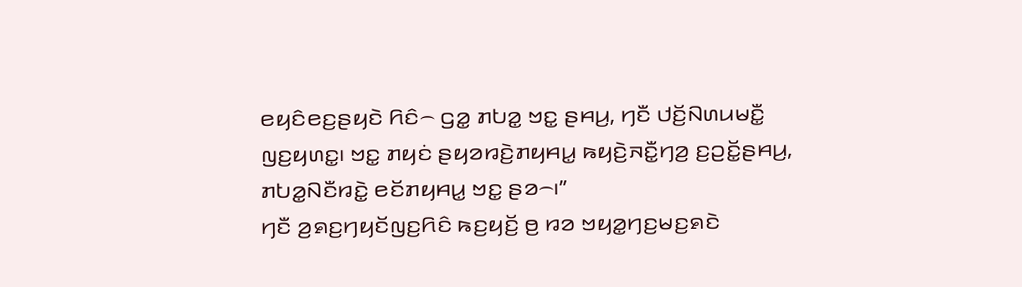ꤕꤟꤢꤨꤕꤢ꤬ꤔꤟꤢꤧ ꤖꤢꤨ꤮ ꤞꤤ꤭ ꤊꤝꤤ꤭ ꤠꤢ꤭ ꤔꤌꤣ꤬, ꤚꤢꤪ ꤓꤢꤩ꤬ꤡꤛꤣꤗꤢꤪ꤭ ꤜꤢ꤬ꤟꤛꤢ꤭꤯ ꤠꤢ꤭ ꤊꤟꤢꤦ ꤔꤟꤤꤙꤢꤧ꤬ꤊꤟꤌꤣ꤭ ꤒꤟꤢꤧ꤬ꤏꤢꤪ꤭ꤚꤤ꤬ ꤢ꤬ꤑꤢꤩ꤭ꤔꤌꤣ꤬, ꤊꤝꤤ꤭ꤡꤢꤪꤙꤢꤧ꤭ ꤕꤢꤩꤊꤟꤌꤣ꤭ ꤠꤢ꤭ ꤔꤤ꤮꤯”
ꤚꤢꤪ ꤤ꤬ꤎꤢ꤬ꤚꤟꤢꤩꤜꤢ꤬ꤖꤢꤨ ꤒꤢ꤬ꤟꤢꤩ꤬ ꤥ꤬ ꤙꤤ ꤠꤟꤤ꤭ꤚꤢ꤬ꤗꤢ꤬ꤎꤢꤧ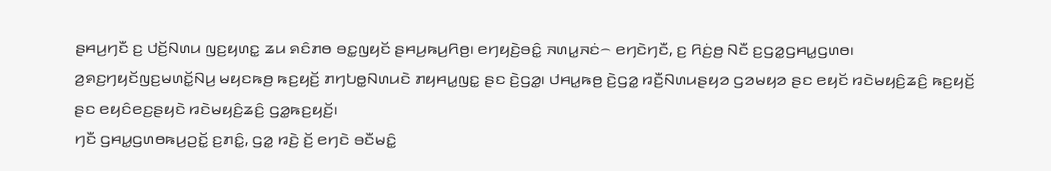ꤔꤌꤣ꤬ꤚꤢꤪ ꤢ꤬ ꤓꤢꤩ꤬ꤡꤛꤣ ꤜꤢ꤬ꤟꤛꤢ꤭ ꤘꤣ ꤎꤢꤨꤊꤥ ꤋꤢ꤭ꤜꤟꤢꤩ ꤔꤌꤣ꤬ꤒꤣ꤬ꤖꤥ꤬꤯ ꤕꤚꤟꤢꤧ꤬ꤋꤢꤨ꤭ ꤏꤛꤣ꤭ꤏꤢꤦ꤮ ꤕꤚꤢꤧꤚꤢꤪ, ꤢ꤬ ꤖꤢꤦ꤬ꤥ꤬ ꤡꤢꤪ ꤢ꤬ꤞꤤ꤭ꤞꤌꤣ꤭ꤞꤛꤥ꤯
ꤤ꤬ꤎꤢ꤬ꤚꤟꤢꤩꤜꤢ꤬ꤗꤛꤢꤩ꤭ꤡꤣ꤬ ꤗꤟꤢꤒꤥ꤬ ꤒꤢ꤬ꤟꤢꤩ꤬ ꤊꤚꤝꤥ꤭ꤡꤛꤣꤢꤧ ꤊꤟꤌꤣ꤭ꤜꤢ꤭ ꤔꤢ ꤢꤧ꤬ꤞꤤ꤭꤯ ꤓꤌꤣ꤭ꤒꤥ꤬ ꤢꤧ꤬ꤞꤤ꤭ ꤙꤢꤪ꤬ꤡꤛꤣꤔꤟꤤ ꤞꤤꤗꤟꤤ ꤔꤢ ꤕꤟꤢꤩ ꤙꤢꤧꤗꤟꤢꤨ꤬ꤘꤢꤨ꤬ ꤒꤢ꤬ꤟꤢꤩ꤬ ꤔꤢ ꤕꤟꤢꤨꤕꤢ꤬ꤔꤟꤢꤧ ꤙꤢꤧꤗꤟꤢꤨ꤬ꤘꤢꤨ꤬ ꤞꤤ꤭ꤒꤢ꤬ꤟꤢꤩ꤬꤯
ꤚꤢꤪ ꤞꤌꤣ꤭ꤞꤛꤥꤒꤣ꤬ꤑꤢꤩ꤭ ꤢ꤬ꤊꤢꤨ꤭, ꤞꤤ꤭ ꤙꤢꤧ꤬ ꤢꤩ꤬ ꤕꤚꤢꤧ ꤋꤢꤪꤗꤢꤨ꤭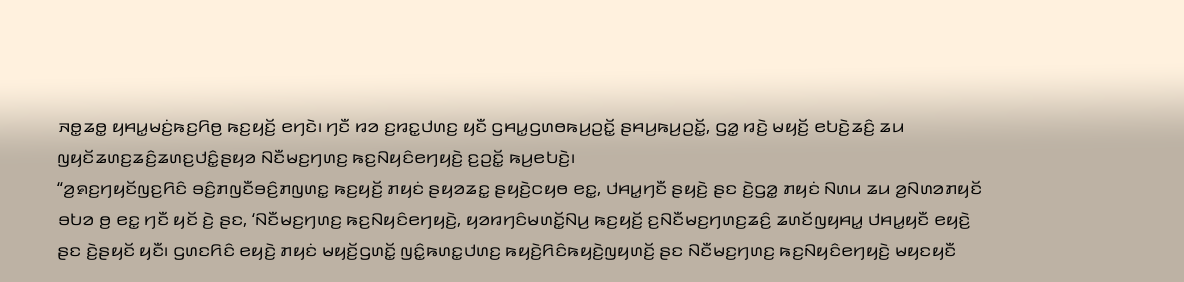ꤏꤥ꤭ꤘꤥ꤭ ꤟꤌꤣ꤭ꤗꤢꤦ꤬ꤒꤢ꤬ꤖꤥ꤬ ꤒꤢ꤬ꤟꤢꤩ꤬ ꤕꤚꤢꤧ꤯ ꤚꤢꤪ ꤙꤤ ꤢ꤬ꤙꤢ꤭ꤓꤛꤢ꤬ ꤟꤢꤪ ꤞꤌꤣ꤭ꤞꤛꤥꤒꤣ꤬ꤑꤢꤩ꤭ ꤔꤌꤣ꤬ꤒꤣ꤬ꤑꤢꤩ꤭, ꤞꤤ꤭ ꤙꤢꤧ꤬ ꤗꤟꤢꤩ꤬ ꤕꤝꤢꤧ꤬ꤘꤢꤨ꤬ ꤘꤣ ꤜꤟꤢꤩꤘꤛꤢ꤬ꤘꤢꤨ꤬ꤘꤛꤢ꤬ꤓꤢꤨ꤭ꤔꤟꤤ ꤡꤢꤪꤗꤢ꤬ꤚꤛꤢ꤬ ꤒꤢ꤬ꤡꤟꤢꤨꤕꤚꤟꤢꤧ꤬ ꤢ꤬ꤑꤢꤩ꤭ ꤒꤣ꤬ꤕꤝꤢꤧ꤬꤯
“ꤤ꤬ꤎꤢ꤬ꤚꤟꤢꤩꤜꤢ꤬ꤖꤢꤨ ꤋꤢꤨ꤬ꤊꤜꤢꤪꤋꤢꤨ꤬ꤊꤜꤛꤢ꤭ ꤒꤢ꤬ꤟꤢꤩ꤬ ꤊꤟꤢꤦ ꤔꤟꤤꤘꤢ꤭ ꤔꤟꤢꤧ꤬ꤍꤟꤥ ꤕꤢ꤭, ꤓꤌꤣ꤭ꤚꤢꤪ ꤔꤟꤢꤧ꤬ ꤔꤢ ꤢꤧ꤬ꤞꤤ꤭ ꤊꤟꤢꤦ ꤡꤛꤣ ꤘꤣ ꤤ꤬ꤡꤛꤤꤊꤟꤢꤩ ꤋꤝꤤ ꤥ꤬ ꤕꤢ꤭ ꤚꤢꤪ ꤟꤢꤩ ꤢꤧ꤬ ꤔꤢ, ‘ꤡꤢꤪꤗꤢ꤬ꤚꤛꤢ꤬ ꤒꤢ꤬ꤡꤟꤢꤨꤕꤚꤟꤢꤧ꤬, ꤟꤤꤙꤚꤢꤨꤗꤛꤢꤩ꤭ꤡꤣ꤬ ꤒꤢ꤬ꤟꤢꤩ꤬ ꤢ꤬ꤡꤢꤪꤗꤢ꤬ꤚꤛꤢ꤬ꤘꤢꤨ꤬ ꤘꤛꤢꤩꤜꤟꤌꤣ꤭ ꤓꤌꤣ꤭ꤟꤢꤪ ꤕꤟꤢꤧ꤬ ꤔꤢ ꤢꤧ꤬ꤔꤟꤢꤩ ꤟꤢꤪ꤯ ꤞꤛꤢꤖꤢꤨ ꤕꤟꤢꤧ꤬ ꤊꤟꤢꤦ ꤗꤟꤢꤩ꤬ꤞꤛꤢꤩ꤭ ꤜꤢꤨ꤭ꤒꤛꤢ꤭ꤓꤛꤢ꤬ ꤒꤟꤢꤧ꤬ꤖꤢꤨꤒꤟꤢꤧ꤬ꤜꤟꤛꤢꤩ꤬ ꤔꤢ ꤡꤢꤪꤗꤢ꤬ꤚꤛꤢ꤬ ꤒꤢ꤬ꤡꤟꤢꤨꤕꤚꤟꤢꤧ꤬ ꤗꤟꤢꤟꤢꤪ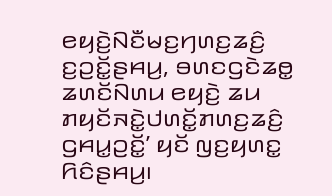ꤕꤟꤢꤧ꤬ꤡꤢꤪꤗꤢ꤬ꤚꤛꤢ꤬ꤘꤢꤨ꤬ ꤢ꤬ꤑꤢꤩ꤭ꤔꤌꤣ꤬, ꤋꤛꤢꤞꤢꤧꤘꤥ꤭ ꤘꤛꤢꤩꤡꤛꤣ ꤕꤟꤢꤧ꤬ ꤘꤣ ꤊꤟꤢꤩꤏꤢꤧ꤭ꤓꤛꤢꤩ꤭ꤊꤛꤢ꤬ꤘꤢꤨ꤬ ꤞꤌꤣ꤭ꤑꤢꤩ꤭’ ꤟꤢꤩ ꤜꤢ꤬ꤟꤛꤢ꤭ ꤖꤢꤨꤔꤌꤣ꤬꤯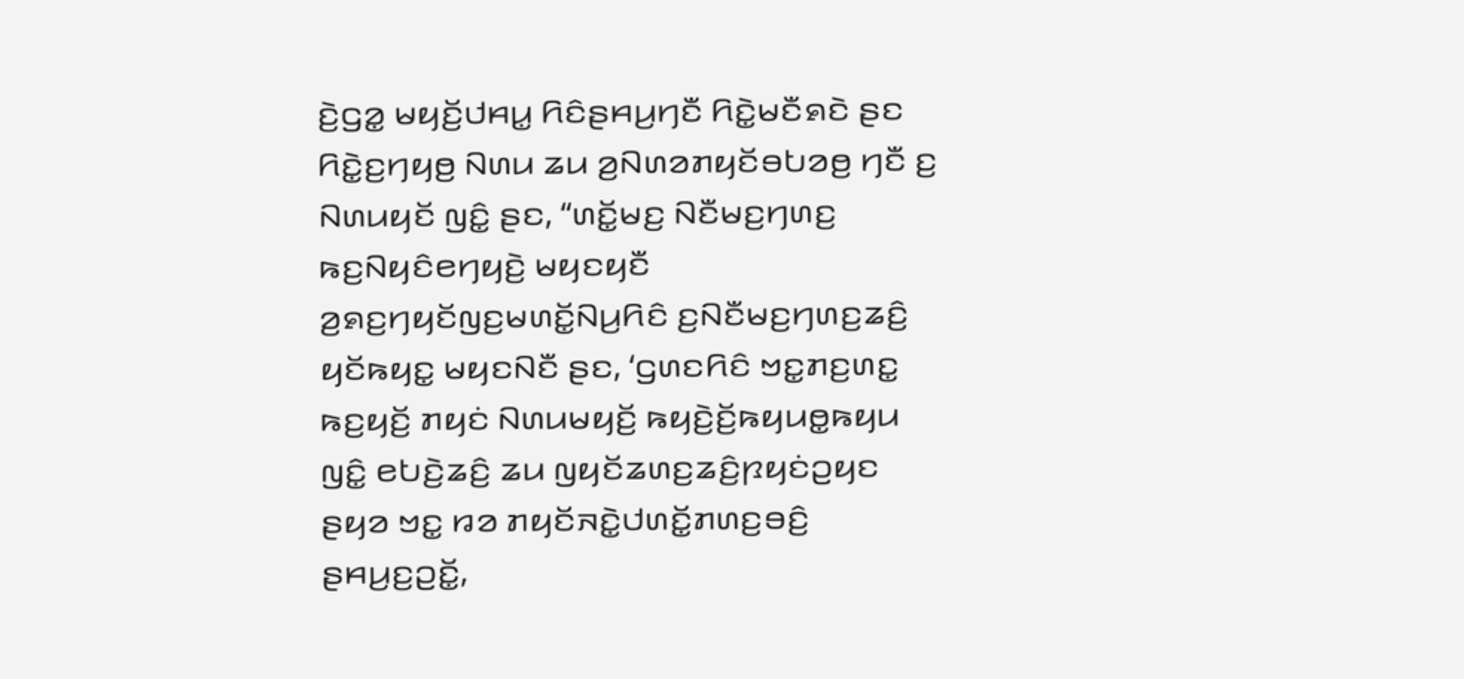ꤢꤧ꤬ꤞꤤ꤭ ꤗꤟꤢꤩ꤬ꤓꤌꤣ꤭ ꤖꤢꤨꤔꤌꤣ꤬ꤚꤢꤪ ꤖꤢꤧ꤭ꤗꤢꤪꤎꤢꤧ ꤔꤢ ꤖꤢꤧ꤭ꤢ꤬ꤚꤟꤥ꤬ ꤡꤛꤣ ꤘꤣ ꤤ꤬ꤡꤛꤤꤊꤟꤢꤩꤋꤝꤤꤥ꤬ ꤚꤢꤪ ꤢ꤬ ꤡꤛꤣꤟꤢꤩ ꤜꤢꤨ꤭ ꤔꤢ, “ꤛꤢꤩ꤭ꤗꤢ꤬ ꤡꤢꤪꤗꤢ꤬ꤚꤛꤢ꤬ ꤒꤢ꤬ꤡꤟꤢꤨꤕꤚꤟꤢꤧ꤬ ꤗꤟꤢꤟꤢꤪ ꤤ꤬ꤎꤢ꤬ꤚꤟꤢꤩꤜꤢ꤬ꤗꤛꤢꤩ꤭ꤡꤣ꤬ꤖꤢꤨ ꤢ꤬ꤡꤢꤪꤗꤢ꤬ꤚꤛꤢ꤬ꤘꤢꤨ꤬ ꤟꤢꤩꤒꤟꤢ꤭ ꤗꤟꤢꤡꤢꤪ ꤔꤢ, ‘ꤞꤛꤢꤖꤢꤨ ꤠꤢ꤭ꤊꤢ꤬ꤛꤢ꤭ ꤒꤢ꤬ꤟꤢꤩ꤬ ꤊꤟꤢꤦ ꤡꤛꤣꤗꤟꤢꤩ꤬ ꤒꤟꤢꤧ꤬ꤢꤩ꤬ꤒꤟꤣꤥ꤭ꤒꤟꤣ ꤜꤢꤨ꤭ ꤕꤝꤢꤧ꤬ꤘꤢꤨ꤬ ꤘꤣ ꤜꤟꤢꤩꤘꤛꤢ꤬ꤘꤢꤨ꤬ꤐꤟꤢꤦꤑꤟꤢ ꤔꤟꤤ ꤠꤢ꤭ ꤙꤤ ꤊꤟꤢꤩꤏꤢꤧ꤭ꤓꤛꤢꤩ꤭ꤊꤛꤢ꤬ꤋꤢꤨ꤬ ꤔꤌꤣ꤬ꤢ꤬ꤑꤢꤩ꤭,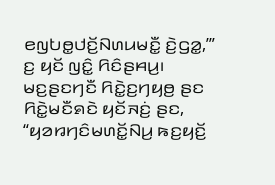ꤕꤜꤝꤥ꤭ꤓꤢꤩ꤬ꤡꤛꤣꤗꤢꤪ꤭ ꤢꤧ꤬ꤞꤤ꤭,’” ꤢ꤬ ꤟꤢꤩ ꤜꤢꤨ꤭ ꤖꤢꤨꤔꤌꤣ꤬꤯
ꤗꤢ꤬ꤔꤢꤚꤢꤪ ꤖꤢꤧ꤭ꤢ꤬ꤚꤟꤥ꤬ ꤔꤢ ꤖꤢꤧ꤭ꤗꤢꤪꤎꤢꤧ ꤟꤢꤩꤏꤢꤦ꤬ ꤔꤢ, “ꤟꤤꤙꤚꤢꤨꤗꤛꤢꤩ꤭ꤡꤣ꤬ ꤒꤢ꤬ꤟꤢꤩ꤬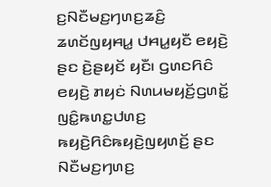ꤢ꤬ꤡꤢꤪꤗꤢ꤬ꤚꤛꤢ꤬ꤘꤢꤨ꤬ ꤘꤛꤢꤩꤜꤟꤌꤣ꤭ ꤓꤌꤣ꤭ꤟꤢꤪ ꤕꤟꤢꤧ꤬ ꤔꤢ ꤢꤧ꤬ꤔꤟꤢꤩ ꤟꤢꤪ꤯ ꤞꤛꤢꤖꤢꤨ ꤕꤟꤢꤧ꤬ ꤊꤟꤢꤦ ꤡꤛꤣꤗꤟꤢꤩ꤬ꤞꤛꤢꤩ꤭ ꤜꤢꤨ꤭ꤒꤛꤢ꤭ꤓꤛꤢ꤬ ꤒꤟꤢꤧ꤬ꤖꤢꤨꤒꤟꤢꤧ꤬ꤜꤟꤛꤢꤩ꤬ ꤔꤢ ꤡꤢꤪꤗꤢ꤬ꤚꤛꤢ꤬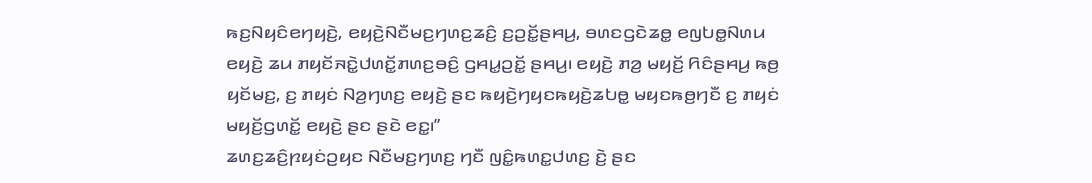ꤒꤢ꤬ꤡꤟꤢꤨꤕꤚꤟꤢꤧ꤬, ꤕꤟꤢꤧ꤬ꤡꤢꤪꤗꤢ꤬ꤚꤛꤢ꤬ꤘꤢꤨ꤬ ꤢ꤬ꤑꤢꤩ꤭ꤔꤌꤣ꤬, ꤋꤛꤢꤞꤢꤧꤘꤥ꤭ ꤕꤜꤝꤥ꤭ꤡꤛꤣ ꤕꤟꤢꤧ꤬ ꤘꤣ ꤊꤟꤢꤩꤏꤢꤧ꤭ꤓꤛꤢꤩ꤭ꤊꤛꤢ꤬ꤋꤢꤨ꤬ ꤞꤌꤣ꤭ꤑꤢꤩ꤭ ꤔꤌꤣ꤬꤯ ꤕꤟꤢꤧ꤬ ꤊꤤ꤬ ꤗꤟꤢꤩ꤬ ꤖꤢꤨꤔꤌꤣ꤬ ꤒꤥ꤬ ꤟꤢꤩꤗꤢ꤬, ꤢ꤬ ꤊꤟꤢꤦ ꤡꤤ꤬ꤚꤛꤢ꤬ ꤕꤟꤢꤧ꤬ ꤔꤢ ꤒꤟꤢꤧ꤬ꤚꤟꤢꤒꤟꤢꤧ꤬ꤘꤝꤥ꤭ ꤗꤟꤢꤒꤥ꤬ꤚꤢꤪ ꤢ꤬ ꤊꤟꤢꤦ ꤗꤟꤢꤩ꤬ꤞꤛꤢꤩ꤭ ꤕꤟꤢꤧ꤬ ꤔꤢ ꤔꤢꤧ ꤕꤢ꤭꤯”
ꤘꤛꤢ꤬ꤘꤢꤨ꤬ꤐꤟꤢꤦꤑꤟꤢ ꤡꤢꤪꤗꤢ꤬ꤚꤛꤢ꤬ ꤚꤢꤪ ꤜꤢꤨ꤭ꤒꤛꤢ꤭ꤓꤛꤢ꤬ ꤢꤧ꤬ ꤔꤢ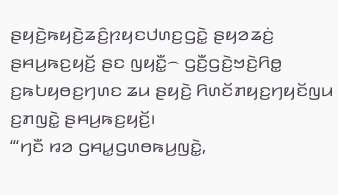ꤔꤟꤢꤧ꤬ꤒꤟꤢꤧ꤬ꤘꤢꤨ꤬ꤐꤟꤢꤓꤛꤢ꤬ꤞꤢꤧ꤭ ꤔꤟꤤꤘꤢꤦ꤬ ꤔꤌꤣ꤬ꤒꤢ꤬ꤟꤢꤩ꤬ ꤔꤢ ꤜꤟꤢꤪ꤭꤮ ꤞꤢꤪ꤬ꤞꤢꤧ꤬ꤠꤢꤧ꤬ꤖꤥ꤭ ꤢ꤬ꤒꤝꤟꤥꤢ꤬ꤚꤛꤢ ꤘꤣ ꤔꤟꤢꤧ꤬ ꤖꤛꤢꤩꤊꤟꤢ꤬ꤚꤟꤢꤩꤜꤣ ꤢ꤬ꤊꤜꤢꤧ꤭ ꤔꤌꤣ꤬ꤒꤢ꤬ꤟꤢꤩ꤬꤯
“‘ꤚꤢꤪ ꤙꤤ ꤞꤌꤣ꤭ꤞꤛꤥꤒꤣ꤬ꤜꤢꤧ꤭,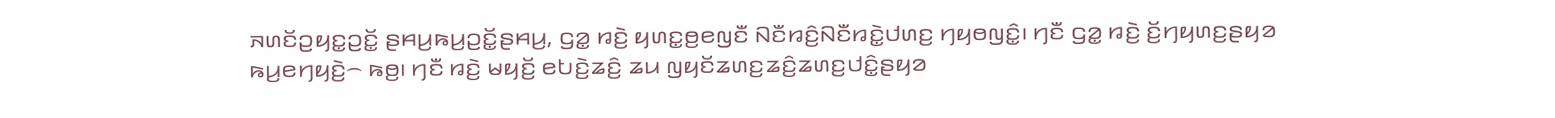ꤏꤛꤢꤩꤑꤟꤢ꤭ꤑꤢꤩ꤭ ꤔꤌꤣ꤬ꤒꤣ꤬ꤑꤢꤩ꤭ꤔꤌꤣ꤬, ꤞꤤ꤭ ꤙꤢꤧ꤬ ꤟꤛꤢ꤭ꤥ꤬ꤕꤜꤢꤪ ꤡꤢꤪꤙꤢꤨ꤬ꤡꤢꤪꤙꤢꤧ꤭ꤓꤛꤢ꤬ ꤚꤟꤥꤜꤢꤨ꤭꤯ ꤚꤢꤪ ꤞꤤ꤭ ꤙꤢꤧ꤬ ꤢꤩ꤬ꤚꤟꤛꤢ꤬ꤔꤟꤤ ꤒꤣ꤬ꤕꤚꤟꤢꤧ꤬꤮ ꤒꤥ꤬꤯ ꤚꤢꤪ ꤙꤢꤧ꤬ ꤗꤟꤢꤩ꤬ ꤕꤝꤢꤧ꤬ꤘꤢꤨ꤬ ꤘꤣ ꤜꤟꤢꤩꤘꤛꤢ꤬ꤘꤢꤨ꤬ꤘꤛꤢ꤬ꤓꤢꤨ꤭ꤔꤟꤤ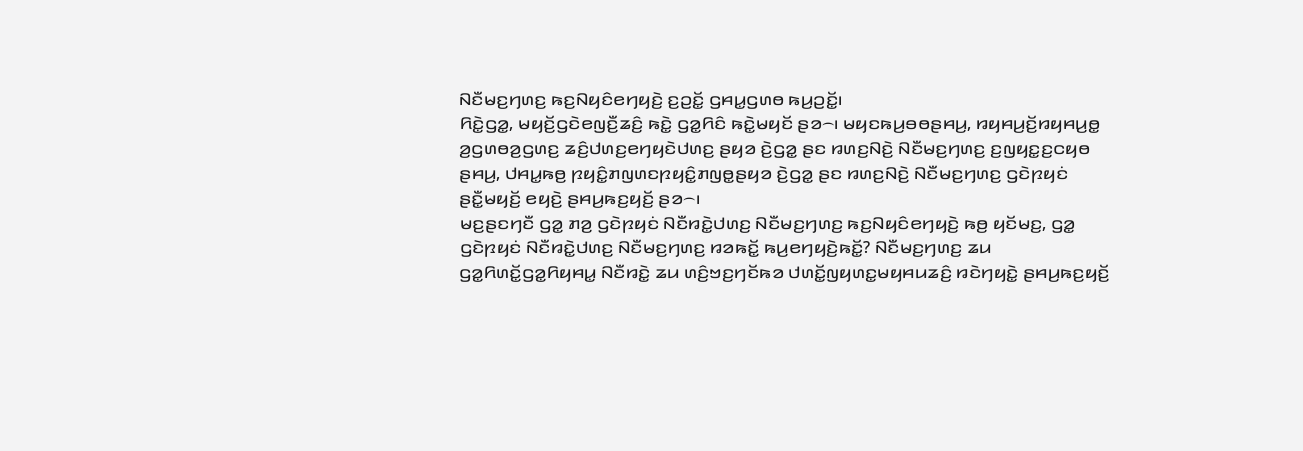ꤡꤢꤪꤗꤢ꤬ꤚꤛꤢ꤬ ꤒꤢ꤬ꤡꤟꤢꤨꤕꤚꤟꤢꤧ꤬ ꤢ꤬ꤑꤢꤩ꤭ ꤞꤌꤣ꤭ꤞꤛꤥ ꤒꤣ꤬ꤑꤢꤩ꤭꤯
ꤖꤢꤧ꤭ꤞꤤ꤭, ꤗꤟꤢꤩ꤬ꤞꤢꤧꤕꤜꤢꤪ꤬ꤘꤢꤨ꤬ ꤒꤢꤧ꤭ ꤞꤤ꤭ꤖꤢꤨ ꤒꤢꤧ꤭ꤗꤟꤢꤩ ꤔꤤ꤮꤯ ꤗꤟꤢꤒꤣ꤬ꤋꤥꤔꤌꤣ꤬, ꤙꤟꤌꤣ꤬ꤢꤩ꤬ꤙꤟꤌꤣ꤬ꤥ꤭ ꤤ꤬ꤞꤛꤥꤤ꤬ꤞꤛꤢ꤬ ꤘꤢꤨ꤬ꤓꤛꤢ꤬ꤕꤚꤟꤢꤧꤓꤛꤢ꤬ ꤔꤟꤤ ꤢꤧ꤬ꤞꤤ꤭ ꤔꤢ ꤙꤛꤢ꤬ꤡꤢꤧ꤬ ꤡꤢꤪꤗꤢ꤬ꤚꤛꤢ꤬ ꤢ꤬ꤜꤟꤢ꤭ꤢ꤬ꤍꤟꤥ ꤔꤌꤣ꤬, ꤓꤌꤣ꤭ꤒꤥ꤬ ꤐꤟꤢꤨ꤭ꤊꤜꤛꤢꤐꤟꤢꤨ꤭ꤊꤜꤥ꤭ꤔꤟꤤ ꤢꤧ꤬ꤞꤤ꤭ ꤔꤢ ꤙꤛꤢ꤬ꤡꤢꤧ꤬ ꤡꤢꤪꤗꤢ꤬ꤚꤛꤢ꤬ ꤞꤢꤧꤐꤟꤢꤦ ꤔꤢꤪ꤭ꤗꤟꤢꤩ꤬ ꤕꤟꤢꤧ꤬ ꤔꤌꤣ꤬ꤒꤢ꤬ꤟꤢꤩ꤬ ꤔꤤ꤮꤯
ꤗꤢ꤬ꤔꤢꤚꤢꤪ ꤞꤤ꤭ ꤊꤤ꤬ ꤞꤢꤧꤐꤟꤢꤦ ꤡꤢꤪꤙꤢꤧ꤭ꤓꤛꤢ꤬ ꤡꤢꤪꤗꤢ꤬ꤚꤛꤢ꤬ ꤒꤢ꤬ꤡꤟꤢꤨꤕꤚꤟꤢꤧ꤬ ꤒꤥ꤬ ꤟꤢꤩꤗꤢ꤬, ꤞꤤ꤭ ꤞꤢꤧꤐꤟꤢꤦ ꤡꤢꤪꤙꤢꤧ꤭ꤓꤛꤢ꤬ ꤡꤢꤪꤗꤢ꤬ꤚꤛꤢ꤬ ꤙꤤꤒꤢꤩ꤭ ꤒꤣ꤬ꤕꤚꤟꤢꤧ꤬ꤒꤢꤩ꤭? ꤡꤢꤪꤗꤢ꤬ꤚꤛꤢ꤬ ꤘꤣ ꤞꤤ꤭ꤖꤛꤢꤩ꤭ꤞꤤ꤭ꤖꤟꤌꤣ꤭ ꤡꤢꤪꤙꤢꤧ꤭ ꤘꤣ ꤛꤢꤨ꤬ꤠꤢ꤬ꤚꤢꤩꤒꤤ ꤓꤛꤢꤩ꤭ꤜꤟꤛꤢ꤭ꤗꤟꤌꤣꤘꤢꤨ꤬ ꤙꤢꤧꤚꤟꤢꤧ꤭ ꤔꤌꤣ꤬ꤒꤢ꤬ꤟꤢꤩ꤬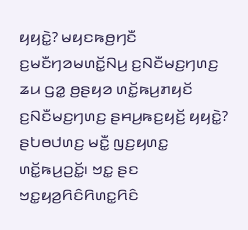ꤟꤟꤢꤧ꤭? ꤗꤟꤢꤒꤥ꤬ꤚꤢꤪ ꤢ꤬ꤗꤢꤪꤚꤤꤗꤛꤢꤩ꤭ꤡꤣ꤬ ꤢ꤬ꤡꤢꤪꤗꤢ꤬ꤚꤛꤢ꤬ ꤘꤣ ꤞꤤ꤭ ꤥ꤬ꤔꤟꤤ ꤛꤢꤩ꤭ꤒꤣ꤬ꤊꤟꤢꤩ ꤢ꤬ꤡꤢꤪꤗꤢ꤬ꤚꤛꤢ꤬ ꤔꤌꤣ꤬ꤒꤢ꤬ꤟꤢꤩ꤬ ꤟꤟꤢꤧ꤭? ꤔꤝꤥꤓꤛꤢ꤬ ꤗꤢꤪ꤭ ꤜꤢ꤬ꤟꤛꤢ꤭ ꤛꤢꤩ꤭ꤒꤣ꤬ꤑꤢꤩ꤭꤯ ꤠꤢ꤭ ꤔꤢ ꤠꤢ꤭ꤟꤤ꤬ꤖꤢꤨꤖꤛꤢ꤭ꤖꤢꤨ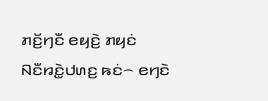ꤊꤢꤩ꤬ꤚꤢꤪ ꤕꤟꤢꤧ꤬ ꤊꤟꤢꤦ ꤡꤢꤪꤙꤢꤧ꤭ꤓꤛꤢ꤬ ꤒꤢꤦ꤮ ꤕꤚꤢꤧ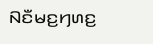ꤡꤢꤪꤗꤢ꤬ꤚꤛꤢ꤬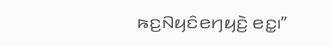ꤒꤢ꤬ꤡꤟꤢꤨꤕꤚꤟꤢꤧ꤬ ꤕꤢ꤭꤯”